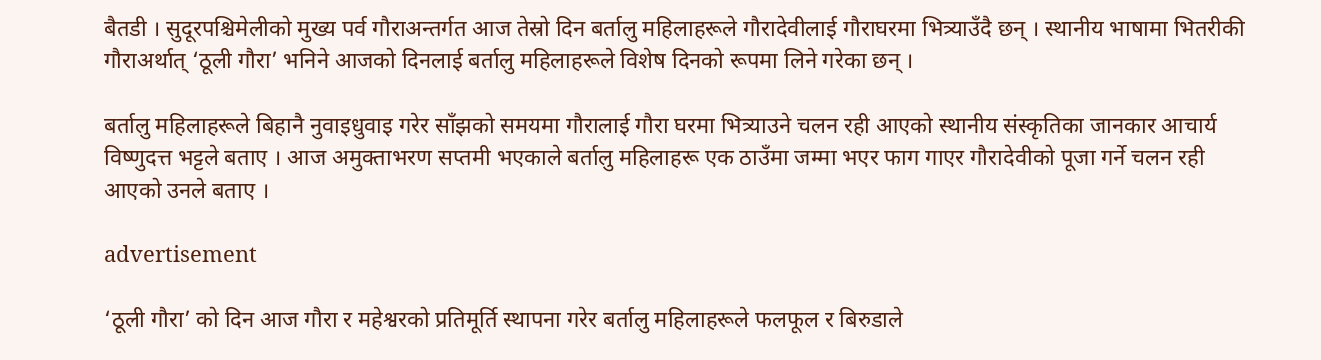बैतडी । सुदूरपश्चिमेलीको मुख्य पर्व गौराअन्तर्गत आज तेस्रो दिन बर्तालु महिलाहरूले गौरादेवीलाई गौराघरमा भित्र्याउँदै छन् । स्थानीय भाषामा भितरीकी गौराअर्थात् ‘ठूली गौरा’ भनिने आजको दिनलाई बर्तालु महिलाहरूले विशेष दिनको रूपमा लिने गरेका छन् ।

बर्तालु महिलाहरूले बिहानै नुवाइधुवाइ गरेर साँझको समयमा गौरालाई गौरा घरमा भित्र्याउने चलन रही आएको स्थानीय संस्कृतिका जानकार आचार्य विष्णुदत्त भट्टले बताए । आज अमुक्ताभरण सप्तमी भएकाले बर्तालु महिलाहरू एक ठाउँमा जम्मा भएर फाग गाएर गौरादेवीको पूजा गर्ने चलन रही आएको उनले बताए ।

advertisement

‘ठूली गौरा’ को दिन आज गौरा र महेश्वरको प्रतिमूर्ति स्थापना गरेर बर्तालु महिलाहरूले फलफूल र बिरुडाले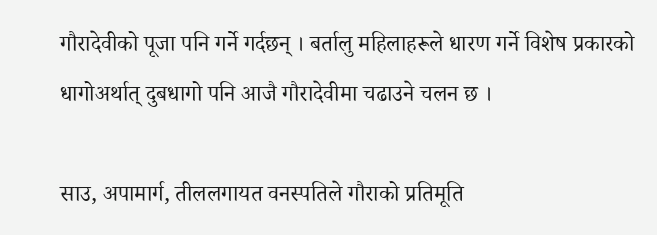गौरादेवीको पूजा पनि गर्ने गर्दछन् । बर्तालु महिलाहरूले धारण गर्ने विशेष प्रकारको धागोअर्थात् दुबधागो पनि आजै गौरादेवीमा चढाउने चलन छ ।

साउ, अपामार्ग, तीललगायत वनस्पतिले गौराको प्रतिमूति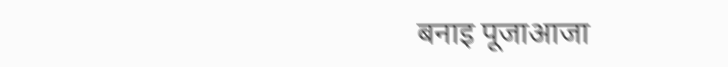बनाइ पूजाआजा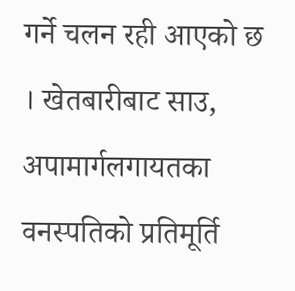गर्ने चलन रही आएको छ । खेतबारीबाट साउ, अपामार्गलगायतका वनस्पतिको प्रतिमूर्ति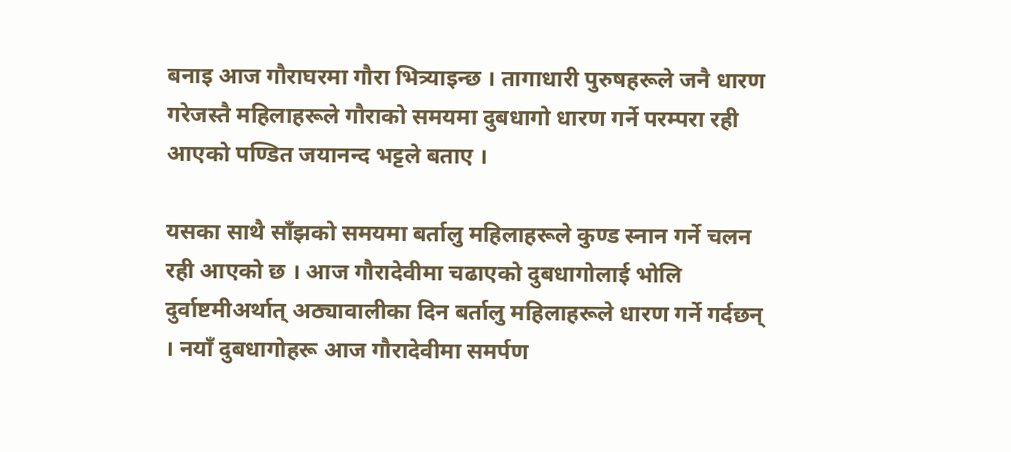बनाइ आज गौराघरमा गौरा भित्र्याइन्छ । तागाधारी पुरुषहरूले जनै धारण गरेजस्तै महिलाहरूले गौराको समयमा दुबधागो धारण गर्ने परम्परा रही आएको पण्डित जयानन्द भट्टले बताए ।

यसका साथै साँझको समयमा बर्तालु महिलाहरूले कुण्ड स्नान गर्ने चलन रही आएको छ । आज गौरादेवीमा चढाएको दुबधागोलाई भोलि दुर्वाष्टमीअर्थात् अठ्यावालीका दिन बर्तालु महिलाहरूले धारण गर्ने गर्दछन् । नयाँ दुबधागोहरू आज गौरादेवीमा समर्पण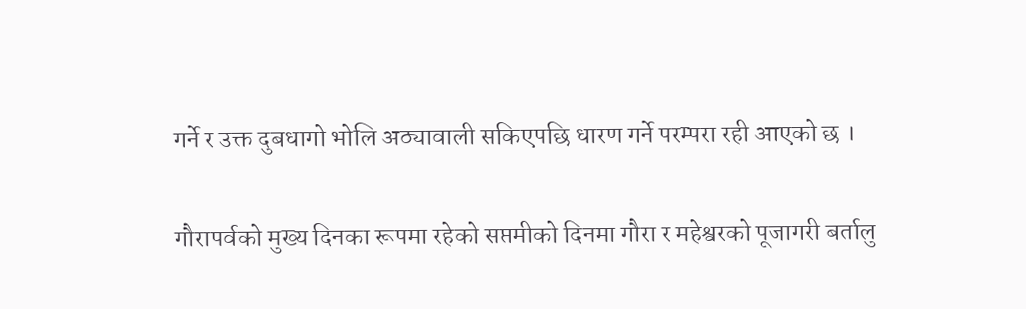गर्ने र उक्त दुबधागो भोलि अठ्यावाली सकिएपछि धारण गर्ने परम्परा रही आएको छ ।

गौरापर्वको मुख्य दिनका रूपमा रहेको सप्तमीको दिनमा गौरा र महेश्वरको पूजागरी बर्तालु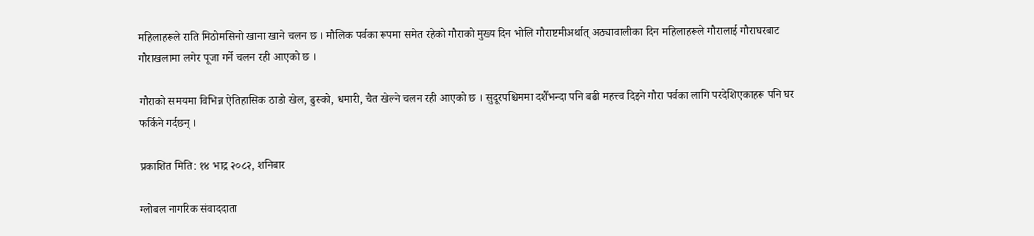महिलाहरूले राति मिठोमसिनो खाना खाने चलन छ । मौलिक पर्वका रूपमा समेत रहेको गौराको मुख्य दिन भोलि गौराष्टमीअर्थात् अठ्यावालीका दिन महिलाहरूले गौरालाई गौराघरबाट गौराखलामा लगेर पूजा गर्ने चलन रही आएको छ ।

गौराको समयमा विभिन्न ऐतिहासिक ठाडो खेल, ढुस्को, धमारी, चैत खेल्ने चलन रही आएको छ । सुदूरपश्चिममा दशैँभन्दा पनि बढी महत्त्व दिइने गौरा पर्वका लागि परदेशिएकाहरू पनि घर फर्किने गर्दछन् ।

प्रकाशित मिति: १४ भाद्र २०८२, शनिबार

ग्लोबल नागरिक संवाददाता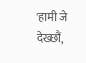'हामी जे देख्छौं,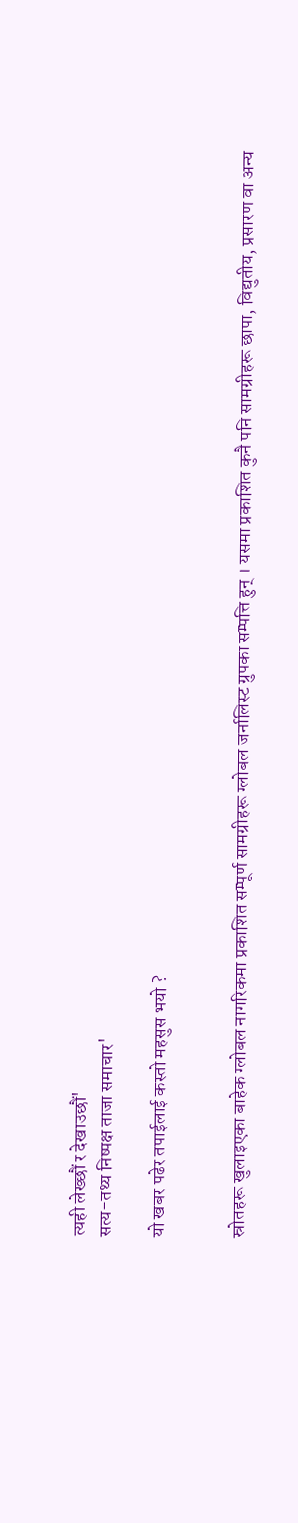त्यही लेख्छौं र देखाउछौं'
सत्य-तथ्य निष्पक्ष ताजा समाचार'

यो खबर पढेर तपाईलाई कस्तो महसुस भयो ?


स्रोतहरू खुलाइएका बाहेक ग्लोबल नागरिकमा प्रकाशित सम्पूर्ण सामग्रीहरू ग्लोबल जर्नालिस्ट ग्रुपका सम्पत्ति हुन् । यसमा प्रकाशित कुनै पनि सामग्रीहरू छापा, विद्युतीय, प्रसारण वा अन्य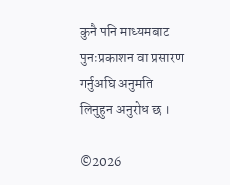कुनै पनि माध्यमबाट पुनःप्रकाशन वा प्रसारण गर्नुअघि अनुमति लिनुहुन अनुरोध छ ।

©2026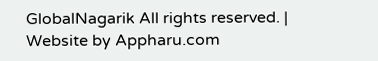GlobalNagarik All rights reserved. | Website by Appharu.com